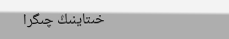خىتاينىڭ چىگرا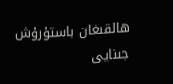ھالقىغان باستۇرۇش جىنايى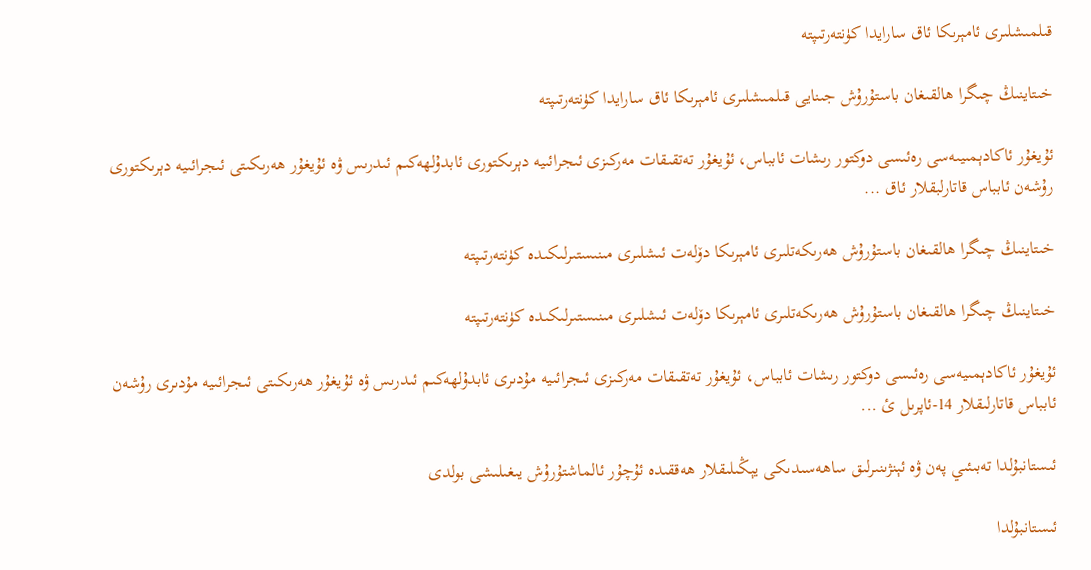قىلمىشلىرى ئامېرىكا ئاق سارايدا كۈنتەرتىپتە

خىتاينىڭ چىگرا ھالقىغان باستۇرۇش جىنايى قىلمىشلىرى ئامېرىكا ئاق سارايدا كۈنتەرتىپتە

ئۇيغۇر ئاكادېمىيىەسى رەئىسى دوكتور رىشات ئابباس، ئۇيغۇر تەتقىقات مەركىزى ئىجرائىيە دېرىكتورى ئابدۇلھەكىم ئىدرىس ۋە ئۇيغۇر ھەرىكىتى ئىجرائىيە دېرىكتورى رۇشەن ئابباس قاتارلبقلار ئاق ...

خىتاينىڭ چىگرا ھالقىغان باستۇرۇش ھەرىكەتلىرى ئامېرىكا دۆلەت ئىشلىرى مىنىستىرلىكىدە كۈنتەرتىپتە

خىتاينىڭ چىگرا ھالقىغان باستۇرۇش ھەرىكەتلىرى ئامېرىكا دۆلەت ئىشلىرى مىنىستىرلىكىدە كۈنتەرتىپتە

ئۇيغۇر ئاكادېمىيەسى رەئىسى دوكتور رىشات ئابباس، ئۇيغۇر تەتقىقات مەركىزى ئىجرائىيە مۇدىرى ئابدۇلھەكىم ئىدرىس ۋە ئۇيغۇر ھەرىكىتى ئىجرائىيە مۇدىرى رۇشەن ئابباس قاتارلىقلار 14-ئاپرىل ئ ...

ئىستانبۇلدا تەبىئىي پەن ۋە ئېنژىنىرلىق ساھەسىدىكى يېڭىلىقلار ھەققىدە ئۇچۇر ئالماشتۇرۇش يىغىلىشى بولدى

ئىستانبۇلدا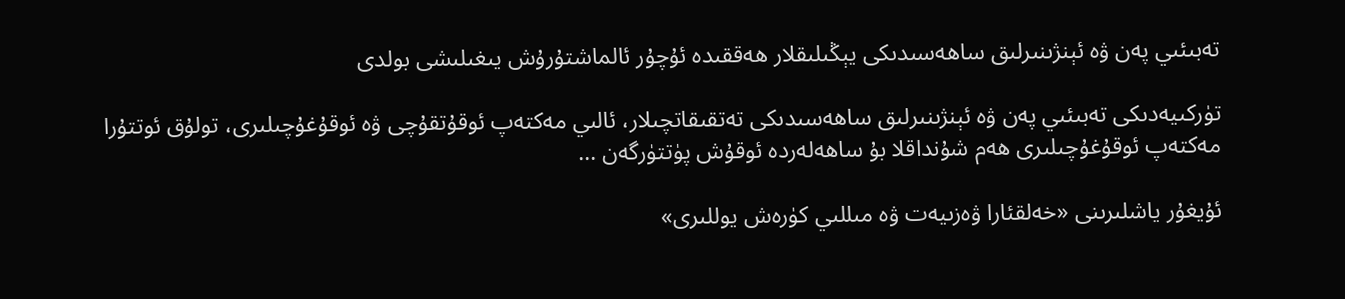تەبىئىي پەن ۋە ئېنژىنىرلىق ساھەسىدىكى يېڭىلىقلار ھەققىدە ئۇچۇر ئالماشتۇرۇش يىغىلىشى بولدى

تۈركىيەدىكى تەبىئىي پەن ۋە ئېنژىنىرلىق ساھەسىدىكى تەتقىقاتچىلار، ئالىي مەكتەپ ئوقۇتقۇچى ۋە ئوقۇغۇچىلىرى، تولۇق ئوتتۇرا مەكتەپ ئوقۇغۇچىلىرى ھەم شۇنداقلا بۇ ساھەلەردە ئوقۇش پۈتتۈرگەن ...

ئۇيغۇر ياشلىرىنى «خەلقئارا ۋەزىيەت ۋە مىللىي كۈرەش يوللىرى»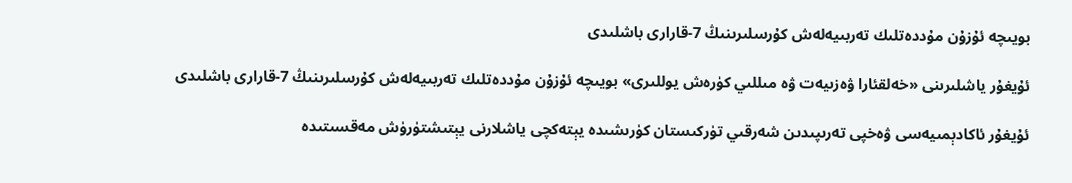بويىچە ئۇزۇن مۇددەتلىك تەربىيەلەش كۇرسلىرىنىڭ 7-قارارى باشلىدى

ئۇيغۇر ياشلىرىنى «خەلقئارا ۋەزىيەت ۋە مىللىي كۈرەش يوللىرى» بويىچە ئۇزۇن مۇددەتلىك تەربىيەلەش كۇرسلىرىنىڭ 7-قارارى باشلىدى

ئۇيغۇر ئاكادېمىيەسى ۋەخپى تەرىپىدىن شەرقىي تۈركىستان كۈرىشىدە يېتەكچى ياشلارنى يېتىشتۈرۈش مەقسىتىدە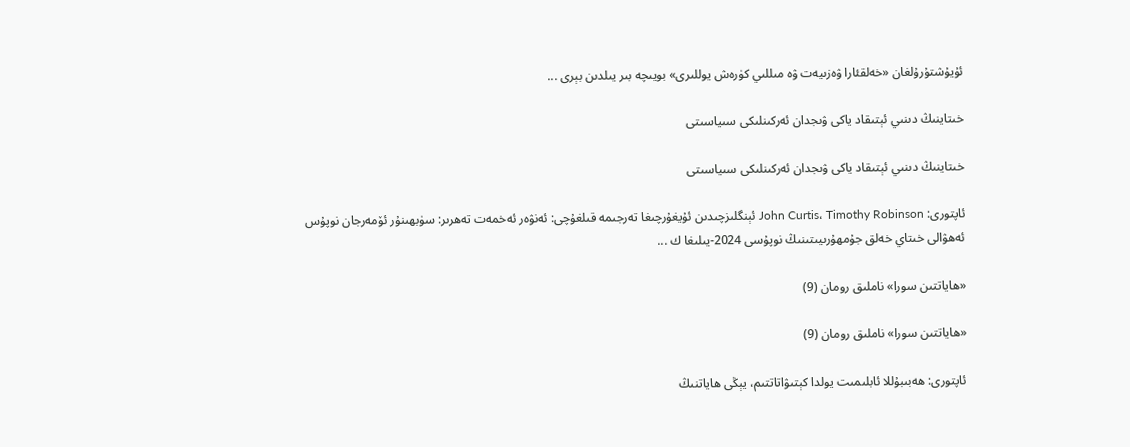ئۇيۇشتۇرۇلغان «خەلقئارا ۋەزىيەت ۋە مىللىي كۈرەش يوللىرى» بويىچە بىر يىلدىن بېرى ...

خىتاينىڭ دىنىي ئېتىقاد ياكى ۋىجدان ئەركىنلىكى سىياسىتى

خىتاينىڭ دىنىي ئېتىقاد ياكى ۋىجدان ئەركىنلىكى سىياسىتى

ئاپتورى: John Curtis، Timothy Robinson ئېنگلىزچىدىن ئۇيغۇرچىغا تەرجىمە قىلغۇچى: ئەنۋەر ئەخمەت تەھرىر: سۈبھىنۇر ئۆمەرجان نوپۇس ئەھۋالى خىتاي خەلق جۇمھۇرىيىتىنىڭ نوپۇسى 2024-يىلىغا ك ...

«ھاياتتىن سورا» ناملىق رومان (9)

«ھاياتتىن سورا» ناملىق رومان (9)

ئاپتورى: ھەبىبۇللا ئابلىمىت يولدا كېتىۋاتاتتىم، يېڭى ھاياتنىڭ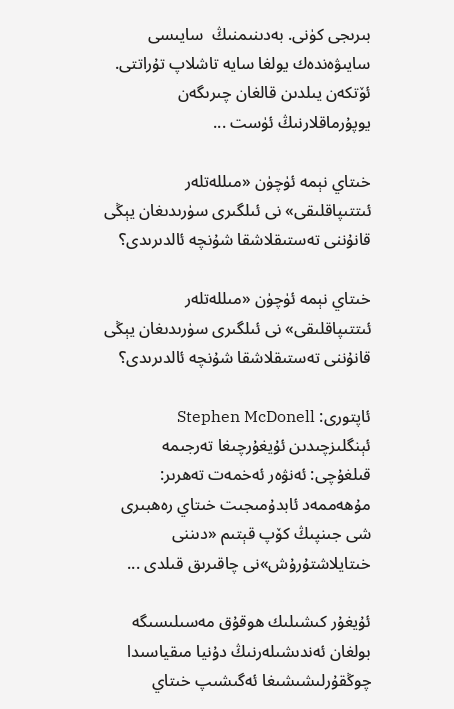بىرىجى كۈنى. بەدىنىمنىڭ  سايىسى سايىۋەندەك يولغا سايە تاشلاپ تۇراتتى. ئۆتكەن يىلدىن قالغان چىرىگەن يوپۇرماقلارنىڭ ئۈست ...

خىتاي نېمە ئۈچۈن «مىللەتلەر ئىتتىپاقلىقى» نى ئىلگىرى سۈرىدىغان يېڭى قانۇننى تەستىقلاشقا شۇنچە ئالدىرىدى؟

خىتاي نېمە ئۈچۈن «مىللەتلەر ئىتتىپاقلىقى» نى ئىلگىرى سۈرىدىغان يېڭى قانۇننى تەستىقلاشقا شۇنچە ئالدىرىدى؟

ئاپتورى: Stephen McDonell ئېنگلىزچىدىن ئۇيغۇرچىغا تەرجىمە قىلغۇچى: ئەنۋەر ئەخمەت تەھرىر: مۇھەممەد ئابدۇمىجىت خىتاي رەھبىرى شى جىنپىڭ كۆپ قېتىم «دىننى خىتايلاشتۇرۇش»نى چاقىرىق قىلدى ...

ئۇيغۇر كىشىلىك ھوقۇق مەسىلىسىگە بولغان ئەندىشىلەرنىڭ دۇنيا مىقياسىدا چوڭقۇرلىشىشىغا ئەگىشىپ خىتاي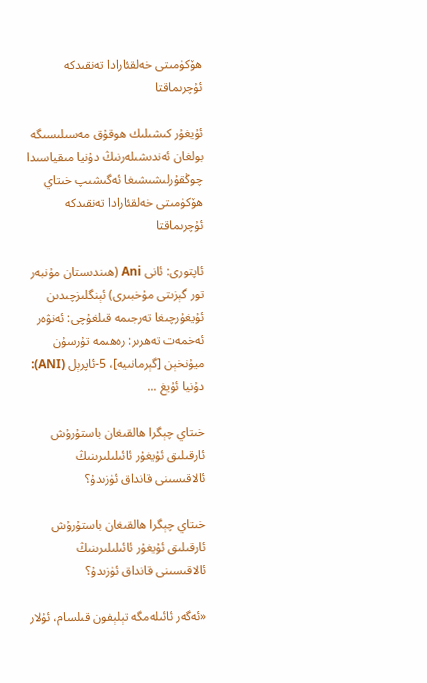ھۆكۈمىتى خەلقئارادا تەنقىدكە ئۇچرىماقتا

ئۇيغۇر كىشىلىك ھوقۇق مەسىلىسىگە بولغان ئەندىشىلەرنىڭ دۇنيا مىقياسىدا چوڭقۇرلىشىشىغا ئەگىشىپ خىتاي ھۆكۈمىتى خەلقئارادا تەنقىدكە ئۇچرىماقتا

ئاپتورى: ئانى Ani (ھىندىستان مۇنبەر تور گېزىتى مۇخبىرى) ئېنگلىزچىدىن ئۇيغۇرچىغا تەرجىمە قىلغۇچى: ئەنۋەر ئەخمەت تەھرىر: رەھىمە تۇرسۇن ميۇنخېن [گېرمانىيە]، 5-ئاپرېل (ANI): دۇنيا ئۇيغ ...

خىتاي چېگرا ھالقىغان باستۇرۇش ئارقىلىق ئۇيغۇر ئائىلىلىرىنىڭ ئالاقىسىنى قانداق ئۈزىدۇ؟

خىتاي چېگرا ھالقىغان باستۇرۇش ئارقىلىق ئۇيغۇر ئائىلىلىرىنىڭ ئالاقىسىنى قانداق ئۈزىدۇ؟

«ئەگەر ئائىلەمگە تېلېفون قىلسام، ئۇلار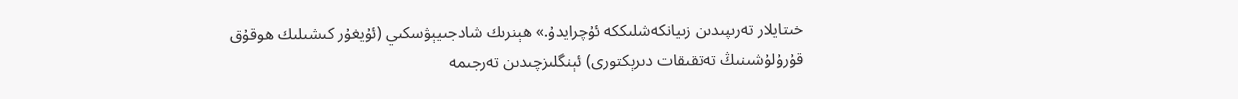خىتايلار تەرىپىدىن زىيانكەشلىككە ئۇچرايدۇ.» ھېنرىك شادجىيېۋسكىي (ئۇيغۇر كىشىلىك ھوقۇق قۇرۇلۇشىنىڭ تەتقىقات دىرېكتورى) ئېنگلىزچىدىن تەرجىمە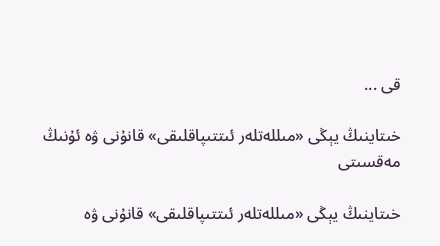قى ...

خىتاينىڭ يېڭى «مىللەتلەر ئىتتىپاقلىقى» قانۇنى ۋە ئۇنىڭ مەقسىتى

خىتاينىڭ يېڭى «مىللەتلەر ئىتتىپاقلىقى» قانۇنى ۋە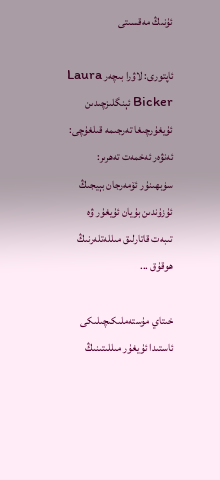ئۇنىڭ مەقسىتى

ئاپتورى: لاۋرا بىچەر Laura Bicker ئېنگلىزچىدىن ئۇيغۇرچىغا تەرجىمە قىلغۇچى: ئەنۋەر ئەخمەت تەھرىر: سۈبھىنۇر ئۆمەرجان بېيجىڭ ئۇزۇندىن بۇيان ئۇيغۇر ۋە تىبەت قاتارلىق مىللەتلەرنىڭ ھوقۇق ...

خىتاي مۇستەملىكىچىلىكى ئاستىدا ئۇيغۇر مىللىتىنىڭ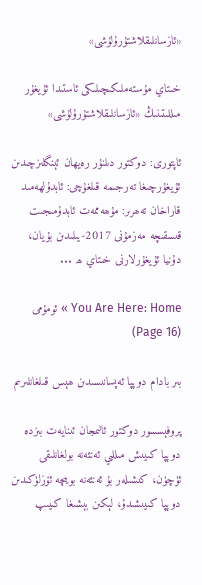«ئازسانلىقلاشتۇرۇلۇشى»

خىتاي مۇستەملىكىچىلىكى ئاستىدا ئۇيغۇر مىللىتىنىڭ «ئازسانلىقلاشتۇرۇلۇشى»

ئاپتورى: دوكتور دىلنۇر رەيھان ئېنگلىزچىدىن ئۇيغۇرچىغا تەرجىمە قىلغۇچى: ئابدۇلھەمىد قاراخان تەھرىر: مۇھەممەت ئابدۇمىجىت قىسقىچە مەزمۇنى 2017-يىلىدىن بۇيان، دۇنيا ئۇيغۇرلارنى خىتاي ھ ...

You Are Here: Home » ئومۇمى (Page 16)

بىر بادام دوپپا ئەپسانىسىدىن ھېس قىلغانلىرىم

پروفېسسور دوكتور ئالىمجان ئىنايەت بىزدە دوپپا كىيىش مىللىي ئەنئەنە بولغانلىقى ئۈچۈن، كىشىلەر بۇ ئەنئەنە بويىچە ئۆزلۈكىدىن دوپپا كىيىشىدۇ، لېكىن بېشىغا كىيىپ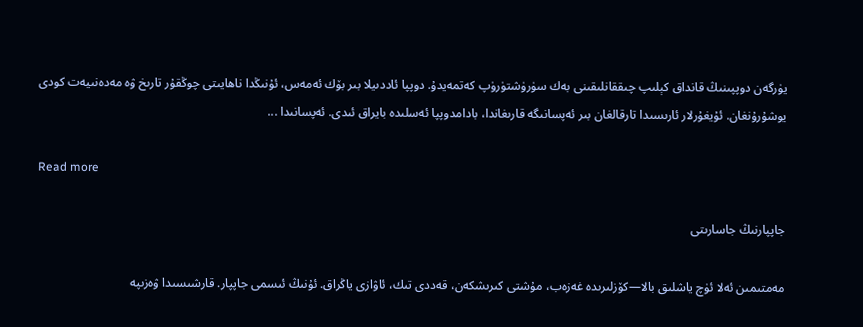يۈرگەن دوپپىنىڭ قانداق كېلىپ چىققانلىقىنى بەك سۈرۈشتۈرۈپ كەتمەيدۇ. دوپپا ئاددىيلا بىر بۆك ئەمەس، ئۇنىڭدا ناھايىتى چوڭقۇر تارىخ ۋە مەدەنىيەت كودى يوشۇرۇنغان. ئۇيغۇرلار ئارىسىدا تارقالغان بىر ئەپسانىگە قارىغاندا، بادامدوپپا ئەسلىدە بايراق ئىدى. ئەپسانىدا ...

Read more

جاپپارنىڭ جاسارىتى

مەمتىمىن ئەلا ئۈچ ياشلىق بالا—كۆزلىرىدە غەزەب، مۇشتى كىرىشكەن، قەددى تىك، ئاۋازى ياڭراق. ئۇنىڭ ئىسمى جاپپار. قارشىسىدا ۋەزىپە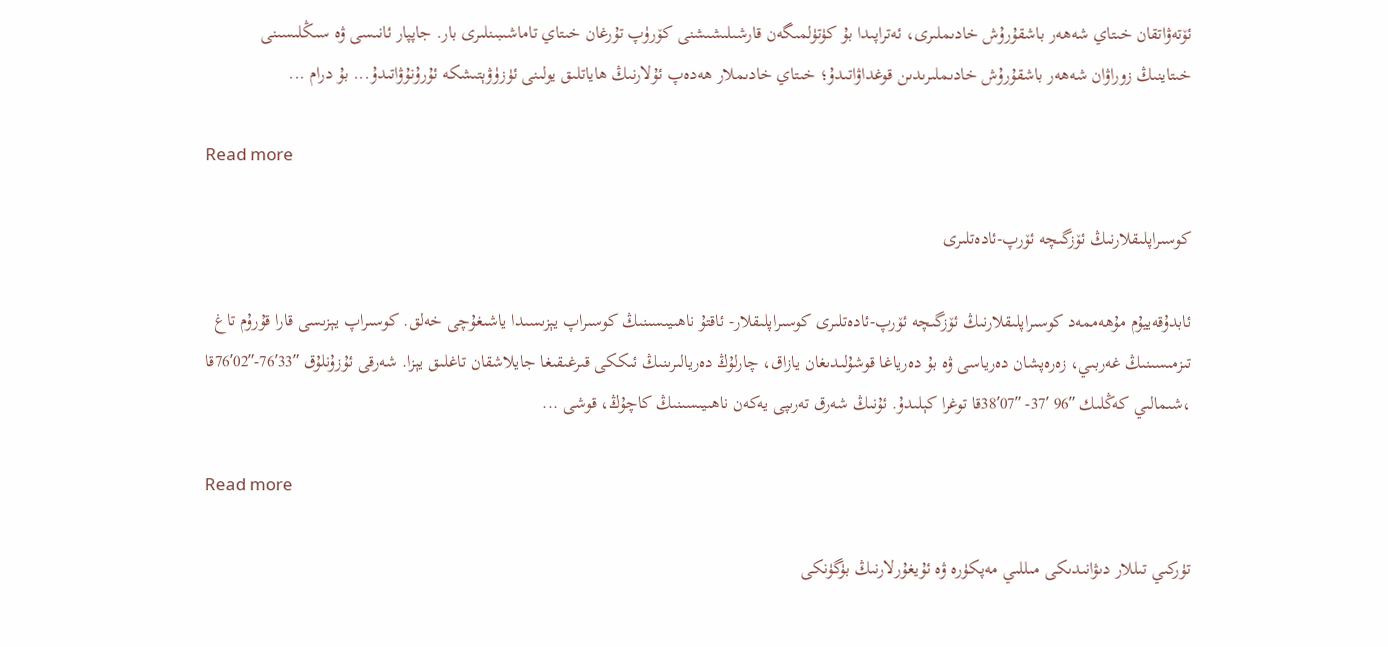ئۆتەۋاتقان خىتاي شەھەر باشقۇرۇش خادىملىرى، ئەتراپىدا بۇ كۈتۈلمىگەن قارشىلىشىشنى كۆرۈپ تۇرغان خىتاي تاماشىبىنلىرى بار. جاپپار ئانىسى ۋە سىڭلىسىنى خىتاينىڭ زوراۋان شەھەر باشقۇرۇش خادىملىرىدىن قوغداۋاتىدۇ؛ خىتاي خادىملار ھەدەپ ئۇلارنىڭ ھاياتلىق يولىنى ئۈزۈۋېتىشكە ئۇرۇنۇۋاتىدۇ... بۇ درام ...

Read more

كوسىراپلىقلارنىڭ ئۆزگىچە ئۆرپ-ئادەتلىرى

ئابدۇقەييۇم مۇھەممەد كوسىراپلىقلارنىڭ ئۆزگىچە ئۆرپ-ئادەتلىرى كوسىراپلىقلار- ئاقتۇ ناھىيىسىنىڭ كوسىراپ يېزىسىدا ياشىغۇچى خەلق. كوسىراپ يېزىسى قارا قۇرۇم تاغ تىزمىسىنىڭ غەربىي، زەرەپشان دەرياسى ۋە بۇ دەرياغا قوشۇلىدىغان يازاق، چارلۇڭ دەريالىرىنىڭ ئىككى قىرغىقىغا جايلاشقان تاغلىق يېزا. شەرقى ئۇزۇنلۇق ″33′76-″02′76قا ،شىمالىي كەڭلىك ″96 ′37- ″07′38قا توغرا كېلىدۇ. ئۇنىڭ شەرق تەرىپى يەكەن ناھىيىسىنىڭ كاچۇڭ، قوشى ...

Read more

تۈركىي تىللار دىۋانىدىكى مىللىي مەپكۈرە ۋە ئۇيغۇرلارنىڭ بۈگۈنكى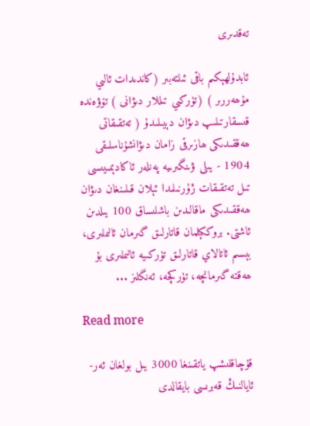تەقدىرى

ئابدۇلھېكىم باقى ئىلتەبىر (كاندىدات ئالىي مۇھەررىر ) (تۈركىي تىللار دىۋانى ) تۆۋەندە قىسقارتىلىپ دىۋان دېيىلىدۇ ( تەتقىقاتى ھەققىدىكى ھازىرقى زامان دىۋانشۇناسلىقى 1904 - يىلى ۋىنگىرىيە پەنلەر ئاكادېمىيىسى تىل تەتقىقات ژۇرنىلىدا ئېلان قىلىنغان دىۋان ھەققىدىكى ماقالىدىن باشلىساق 100 يىلدىن ئاشتى. بروككېلمان قاتارلىق گىرمان ئالىملىرى، بېسىم ئاتالاي قاتارلىق تۈركىيە ئالىملىرى بۇ ھەقتە گىرمانچە، تۈركچە، ئەنگلىز ...

Read more

قۇچاقلىشپ ياتقىنغا 3000 يىل بولغان ئەر-ئايالنىڭ قەبرىسى بايقالدى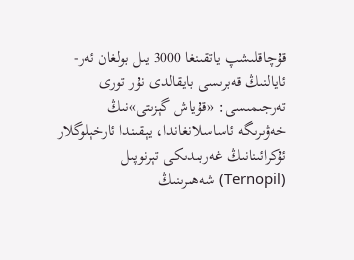قۇچاقلىشپ ياتقىنغا 3000 يىل بولغان ئەر-ئايالنىڭ قەبرىسى بايقالدى نۇر تورى تەرجىمىسى: «قۇياش گېزىتى»نىڭ خەۋىرىگە ئاساسلانغاندا، يېقىندا ئارخېلوگلار ئۇكرائىنانىڭ غەربىدىكى تېرنوپىل (Ternopil) شەھىرىنىڭ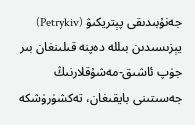جەنۇبىدىقى پېتريكىۋ (Petrykiv) يېزىسىدىن بىللە دەپنە قىلىنغان بىر جۈپ ئاشىق-مەشۇقلارنىڭ جەسىتىنى بايقىغان، تەكشۈرۈشكە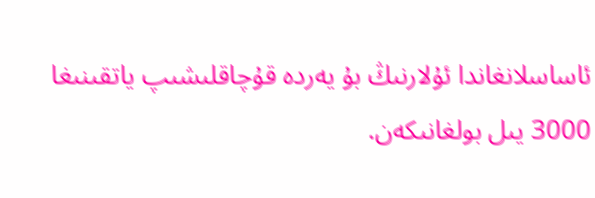ئاساسلانغاندا ئۇلارنىڭ بۇ يەردە قۇچاقلىشىپ ياتقىنىغا 3000 يىل بولغانىكەن.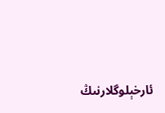ئارخېلوگلارنىڭ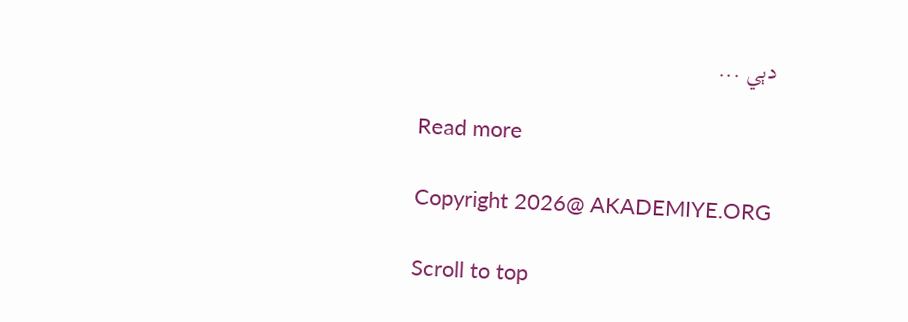دېي ...

Read more

Copyright 2026@ AKADEMIYE.ORG

Scroll to top